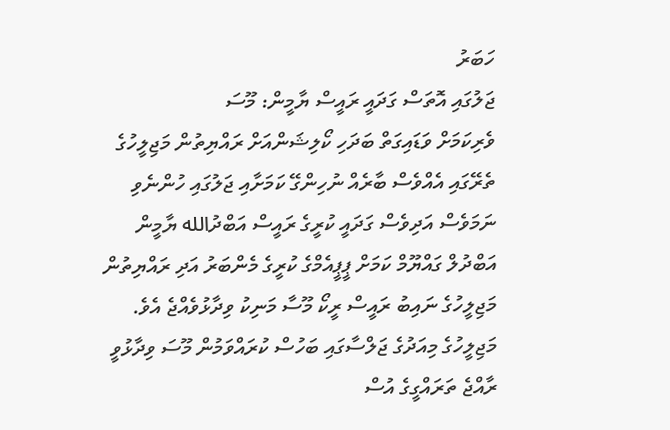ހަބަރު
ޖަލުގައި އޮތަސް ގަދައީ ރައީސް ޔާމީން: މޫސަ
ވެރިކަމަށް ވަޑައިގަތް ބަދަހި ކޯލިޝަންއަށް ރައްޔިތުން މަޖިލީހުގެ ތެރޭގައި އެއްވެސް ބާރެއް ނުހިންގޭ ކަމަށާއި ޖަލުގައި ހުންނެވި ނަމަވެސް އަދިވެސް ގަދައީ ކުރީގެ ރައީސް އަބްދުالله ޔާމީން އަބްދުލް ގައްޔޫމް ކަމަށް ޕީޕީއެމްގެ ކުރީގެ މެންބަރު އަދި ރައްޔިތުން މަޖިލީހުގެ ނައިބު ރައީސް ރީކޯ މޫސާ މަނިކު ވިދާޅުވެއްޖެ އެވެ.
މަޖިލީހުގެ މިއަދުގެ ޖަލްސާގައި ބަހުސް ކުރައްވަމުން މޫސަ ވިދާޅުވީ ރާއްޖެ ތަރައްގީގެ އުސް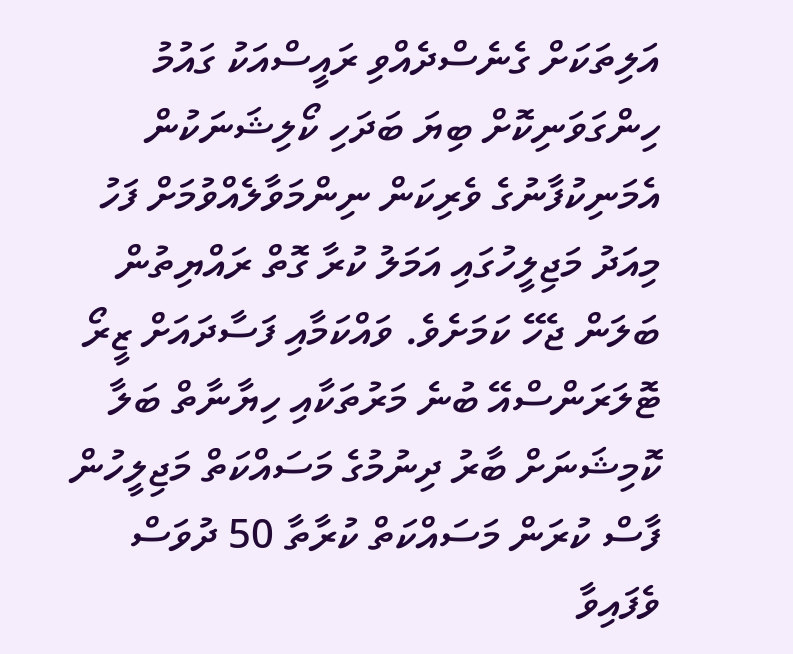އަލިތަކަށް ގެނެސްދެއްވި ރައީސްއަކު ގައުމު ހިންގަވަނިކޮށް ބިޔަ ބަދަހި ކޯލިޝަނަކުން އެމަނިކުފާނުގެ ވެރިކަން ނިންމަވާލެއްވުމަށް ފަހު މިއަދު މަޖިލީހުގައި އަމަލު ކުރާ ގޮތް ރައްޔިތުން ބަލަން ޖެހޭ ކަމަށެވެ. ވައްކަމާއި ފަސާދައަށް ޒީރޯ ޓޮލަރަންސްއޭ ބުނެ މަރުތަކާއި ހިޔާނާތް ބަލާ ކޮމިޝަނަށް ބާރު ދިނުމުގެ މަސައްކަތް މަޖިލީހުން ފާސް ކުރަން މަސައްކަތް ކުރާތާ 50 ދުވަސް ވެފައިވާ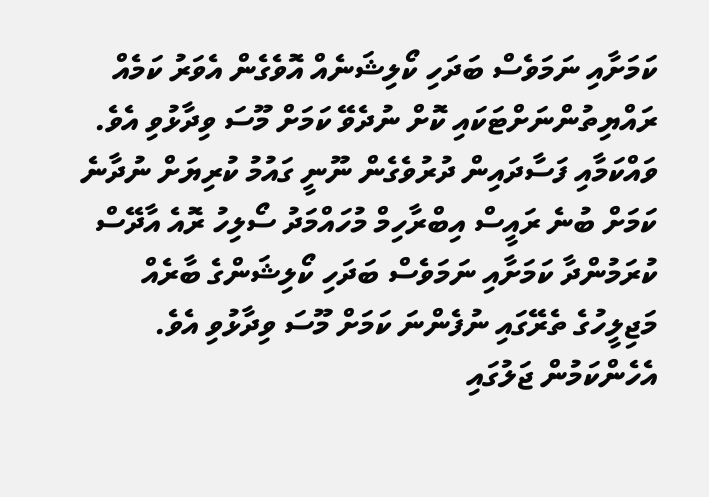ކަމަށާއި ނަމަވެސް ބަދަހި ކޯލިޝަނެއް އޮވެގެން އެވަރު ކަމެއް ރައްޔިތުންނަށްޓަކައި ކޮށް ނުދެވޭ ކަމަށް މޫސަ ވިދާޅުވި އެވެ.
ވައްކަމާއި ފަސާދައިން ދުރުވެގެން ނޫނީ ގައުމު ކުރިޔަށް ނުދާނެ ކަމަށް ބުނެ ރައީސް އިބްރާހިމް މުހައްމަދު ސޯލިހު ރޮއެ އާދޭސް ކުރަމުންދާ ކަމަށާއި ނަމަވެސް ބަދަހި ކޯލިޝަންގެ ބާރެއް މަޖިލީހުގެ ތެރޭގައި ނުފެންނަ ކަމަށް މޫސަ ވިދާޅުވި އެވެ. އެހެންކަމުން ޖަލުގައި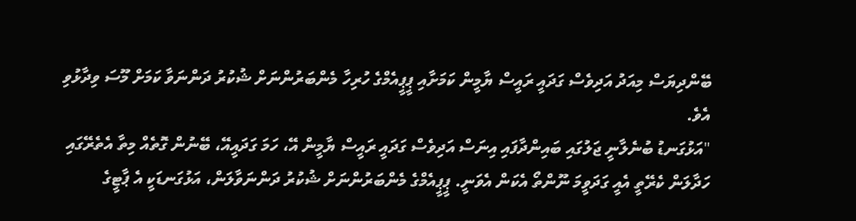ބޭންދިޔަސް މިއަދު އަދިވެސް ގަދައީ ރައީސް ޔާމީން ކަމަށާއި ޕީޕީއެމްގެ ހުރިހާ މެންބަރުންނަށް ޝުކުރު ދަންނަވާ ކަމަށް މޫސަ ވިދާޅުވި އެވެ.
"އަޅުގަނޑު ބުނެލާނީ ޖަލުގައި ބައިންދާފައި އިނަސް އަދިވެސް ގަދައީ ރައީސް ޔާމީން އޭ، ހަމަ ގަދައީއޭ، ބޭނުން ގޮތެއް މިތާ އެތެރޭގައި ހަދާލަން ކެރޭތީ އެއީ ގަދަވީމަ ނޫންތޯ އެކަން އެވަނީ. ޕީޕީއެމްގެ މެންބަރުންނަށް ޝުކުރު ދަންނަވާލަން، އަޅުގަނޑަކީ އެ ޕާޓީގެ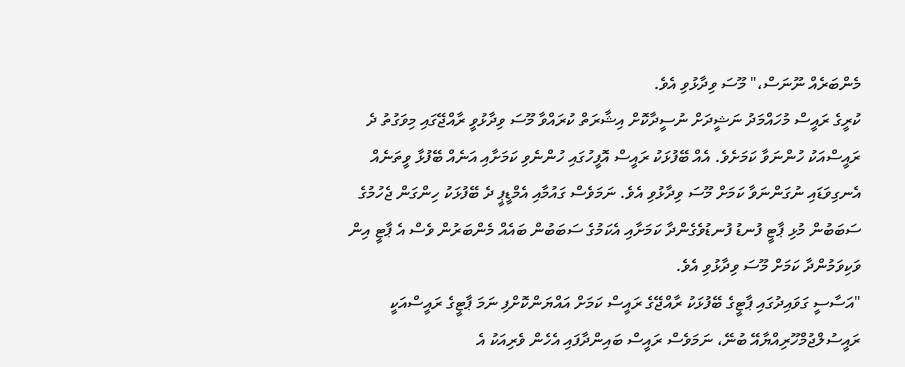މެންބަރެއް ނޫނަސް،" މޫސަ ވިދާޅުވި އެވެ.
ކުރީގެ ރައީސް މުހައްމަދު ނަޝީދަށް ނުސީދާކޮށް އިޝާރަތް ކުރައްވާ މޫސަ ވިދާޅުވީ ރާއްޖޭގައި މިވަގުތު ދެ ރައީސްއަކު ހުންނަވާ ކަމަށެވެ. އެއް ބޭފުޅަކު ރައީސް އޮފީހުގައި ހުންނެވި ކަމަށާއި އަނެއް ބޭފުޅާ ވީތަނެއް އެނގިވަޑައި ނުގަންނަވާ ކަމަށް މޫސަ ވިދާޅުވި އެވެ. ނަމަވެސް ގައުމާއި އެމްޑީޕީ ދެ ބޭފުޅަކު ހިންގަން ޖެހުމުގެ ސަބަބުން މުޅި ޕާޓީ ފުނޑު ފުނޑުވެގެންދާ ކަމަށާއި އެކަމުގެ ސަބަބުން ބައެއް މެންބަރުން ވެސް އެ ޕާޓީ އިން ވަކިވަމުންދާ ކަމަށް މޫސަ ވިދާޅުވި އެވެ.
"އަސާސީ ގަވައިދުގައި ޕާޓީގެ ބޭފުޅަކު ރާއްޖޭގެ ރައީސް ކަމަށް އައްޔަންކޮށްފި ނަމަ ޕާޓީގެ ރައީސްއަކީ ރައީސުލްޖުމްހޫރިއްޔާއޭ ބުނޭ، ނަމަވެސް ރައީސް ބައިންދާފައި އެހެން ވެރިއަކު އެ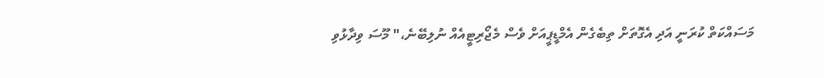މަސައްކަތް ކުރަނީ އަދި އެގޮތަށް ތިބެގެން އެމްޑީޕީއަށް ވެސް މެޖޯރިޓީއެއް ނުލިބޭނެ،" މޫސަ ވިދާޅުވި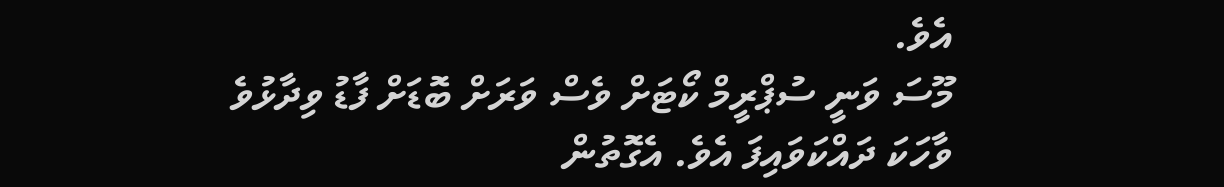އެވެ.
މޫސަ ވަނީ ސުޕްރީމް ކޯޓަށް ވެސް ވަރަށް ބޮޑަށް ފާޑު ވިދާޅުވެ ވާހަކަ ދައްކަވައިފަ އެވެ. އެގޮތުން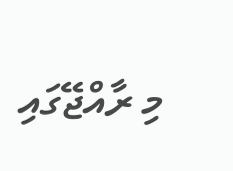މި ރާއްޖޭގައި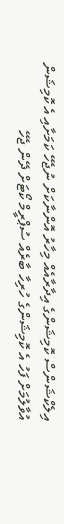އިލެކްޝަންސް ކޮމިޝަންގެ އިދާރާއެއް މިހާރު އޮންނާކަށް ނުޖެހޭ ކަމަށާއި އެ ކޮމިޝަން އުވާލުމަށް ފަހު އެ ކޮމިޝަންގެ ހުރިހާ ބާރެއް ސުޕްރީމް ކޯޓަށް ދޭން ޖެހޭ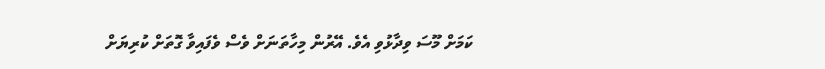ކަމަށް މޫސަ ވިދާޅުވި އެވެ. އޭރުން މިހާތަނަށް ވެސް ވެފައިވާ ގޮތަށް ކުރިޔަށް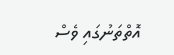އޮތްތަނުގައި ވެސް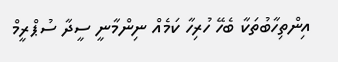އިންތިހާބުތަކާ ބެހޭ ހުރިހާ ކަމެއް ނިންމާނީ ސީދާ ސުޕްރީމް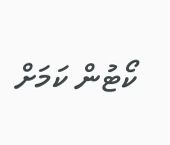ކޯޓުން ކަމަށް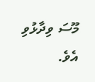މޫސަ ވިދާޅުވި އެވެ.